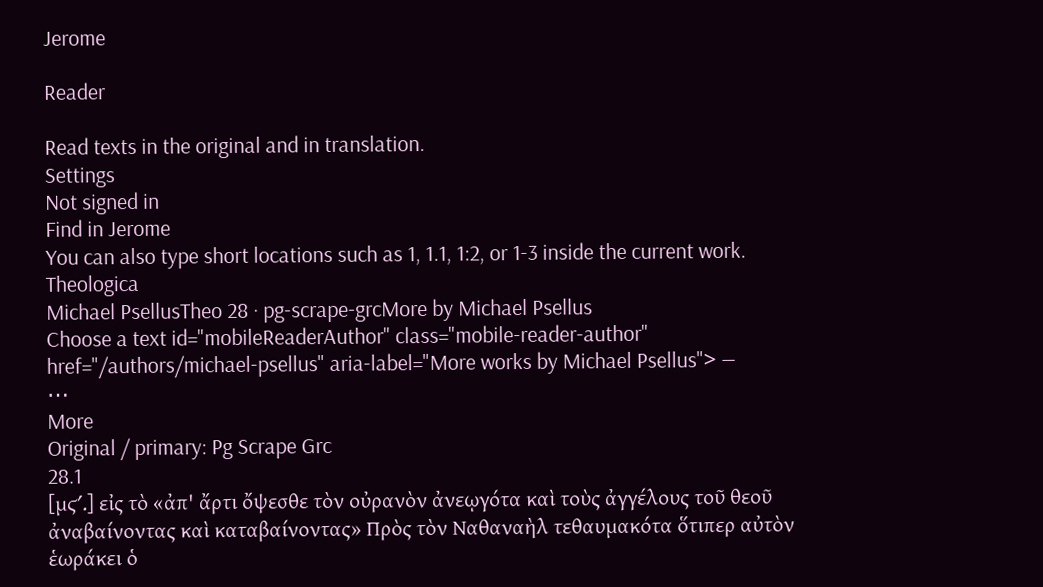Jerome

Reader

Read texts in the original and in translation.
Settings
Not signed in
Find in Jerome
You can also type short locations such as 1, 1.1, 1:2, or 1-3 inside the current work.
Theologica
Michael PsellusTheo 28 · pg-scrape-grcMore by Michael Psellus
Choose a text id="mobileReaderAuthor" class="mobile-reader-author" href="/authors/michael-psellus" aria-label="More works by Michael Psellus"> —
⋯
More
Original / primary: Pg Scrape Grc
28.1
[μϛʹ.] εἰς τὸ «ἀπ' ἄρτι ὄψεσθε τὸν οὐρανὸν ἀνεῳγότα καὶ τοὺς ἀγγέλους τοῦ θεοῦ ἀναβαίνοντας καὶ καταβαίνοντας» Πρὸς τὸν Ναθαναὴλ τεθαυμακότα ὅτιπερ αὐτὸν ἑωράκει ὁ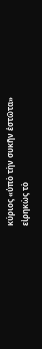κύριος «ὑπὸ τὴν συκῆν ἑστῶτα» εἰρηκὼς τὸ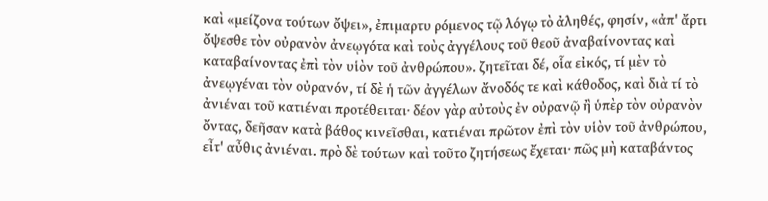καὶ «μείζονα τούτων ὄψει», ἐπιμαρτυ ρόμενος τῷ λόγῳ τὸ ἀληθές, φησίν, «ἀπ' ἄρτι ὄψεσθε τὸν οὐρανὸν ἀνεῳγότα καὶ τοὺς ἀγγέλους τοῦ θεοῦ ἀναβαίνοντας καὶ καταβαίνοντας ἐπὶ τὸν υἱὸν τοῦ ἀνθρώπου». ζητεῖται δέ, οἷα εἰκός, τί μὲν τὸ ἀνεῳγέναι τὸν οὐρανόν, τί δὲ ἡ τῶν ἀγγέλων ἄνοδός τε καὶ κάθοδος, καὶ διὰ τί τὸ ἀνιέναι τοῦ κατιέναι προτέθειται· δέον γὰρ αὐτοὺς ἐν οὐρανῷ ἢ ὑπὲρ τὸν οὐρανὸν ὄντας, δεῆσαν κατὰ βάθος κινεῖσθαι, κατιέναι πρῶτον ἐπὶ τὸν υἱὸν τοῦ ἀνθρώπου, εἶτ' αὖθις ἀνιέναι. πρὸ δὲ τούτων καὶ τοῦτο ζητήσεως ἔχεται· πῶς μὴ καταβάντος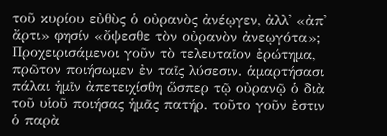τοῦ κυρίου εὐθὺς ὁ οὐρανὸς ἀνέῳγεν, ἀλλ' «ἀπ' ἄρτι» φησίν «ὄψεσθε τὸν οὐρανὸν ἀνεῳγότα»; Προχειρισάμενοι γοῦν τὸ τελευταῖον ἐρώτημα, πρῶτον ποιήσωμεν ἐν ταῖς λύσεσιν. ἁμαρτήσασι πάλαι ἡμῖν ἀπετειχίσθη ὥσπερ τῷ οὐρανῷ ὁ διὰ τοῦ υἱοῦ ποιήσας ἡμᾶς πατήρ. τοῦτο γοῦν ἐστιν ὁ παρὰ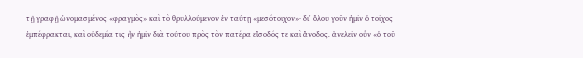τῇ γραφῇ ὠνομασμένος «φραγμὸς» καὶ τὸ θρυλλούμενον ἐν ταύτῃ «μεσότοιχον»· δι' ὅλου γοῦν ἡμῖν ὁ τοῖχος ἐμπέφρακται, καὶ οὐδεμία τις ἦν ἡμῖν διὰ τούτου πρὸς τὸν πατέρα εἴσοδός τε καὶ ἄνοδος. ἀνελεῖν οὖν «ὁ τοῦ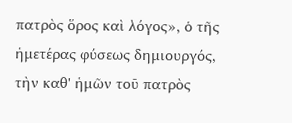πατρὸς ὅρος καὶ λόγος», ὁ τῆς ἡμετέρας φύσεως δημιουργός, τὴν καθ' ἡμῶν τοῦ πατρὸς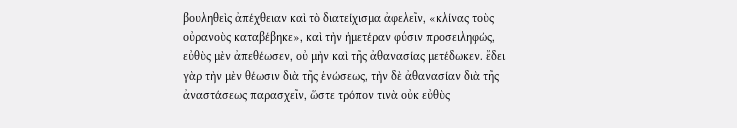βουληθεὶς ἀπέχθειαν καὶ τὸ διατείχισμα ἀφελεῖν, «κλίνας τοὺς οὐρανοὺς καταβέβηκε», καὶ τὴν ἡμετέραν φύσιν προσειληφώς, εὐθὺς μὲν ἀπεθέωσεν, οὐ μὴν καὶ τῆς ἀθανασίας μετέδωκεν. ἔδει γὰρ τὴν μὲν θέωσιν διὰ τῆς ἑνώσεως, τὴν δὲ ἀθανασίαν διὰ τῆς ἀναστάσεως παρασχεῖν, ὥστε τρόπον τινὰ οὐκ εὐθὺς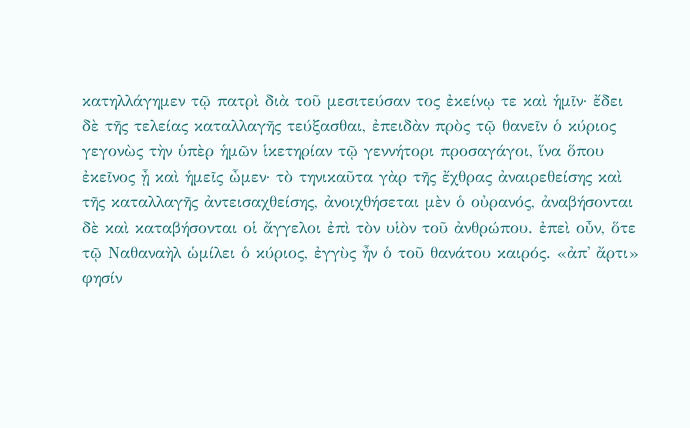κατηλλάγημεν τῷ πατρὶ διὰ τοῦ μεσιτεύσαν τος ἐκείνῳ τε καὶ ἡμῖν· ἔδει δὲ τῆς τελείας καταλλαγῆς τεύξασθαι, ἐπειδὰν πρὸς τῷ θανεῖν ὁ κύριος γεγονὼς τὴν ὑπὲρ ἡμῶν ἱκετηρίαν τῷ γεννήτορι προσαγάγοι, ἵνα ὅπου ἐκεῖνος ᾖ καὶ ἡμεῖς ὦμεν· τὸ τηνικαῦτα γὰρ τῆς ἔχθρας ἀναιρεθείσης καὶ τῆς καταλλαγῆς ἀντεισαχθείσης, ἀνοιχθήσεται μὲν ὁ οὐρανός, ἀναβήσονται δὲ καὶ καταβήσονται οἱ ἄγγελοι ἐπὶ τὸν υἱὸν τοῦ ἀνθρώπου. ἐπεὶ οὖν, ὅτε τῷ Ναθαναὴλ ὡμίλει ὁ κύριος, ἐγγὺς ἦν ὁ τοῦ θανάτου καιρός. «ἀπ' ἄρτι» φησίν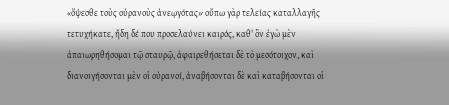«ὄψεσθε τοὺς οὐρανοὺς ἀνεῳγότας»· οὔπω γὰρ τελείας καταλλαγῆς τετυχήκατε, ἤδη δέ που προσελαύνει καιρός, καθ' ὃν ἐγὼ μὲν ἀπαιωρηθήσομαι τῷ σταυρῷ, ἀφαιρεθήσεται δὲ τὸ μεσότοιχον, καὶ διανοιγήσονται μὲν οἱ οὐρανοί, ἀναβήσονται δὲ καὶ καταβήσονται οἱ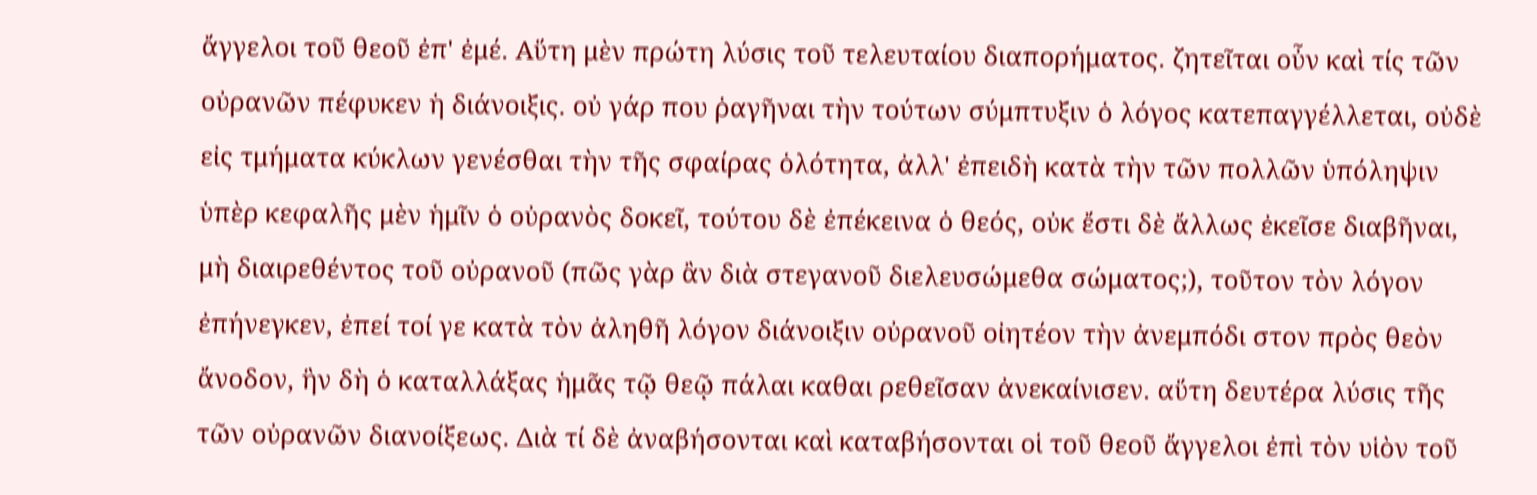ἄγγελοι τοῦ θεοῦ ἐπ' ἐμέ. Αὕτη μὲν πρώτη λύσις τοῦ τελευταίου διαπορήματος. ζητεῖται οὖν καὶ τίς τῶν οὐρανῶν πέφυκεν ἡ διάνοιξις. οὐ γάρ που ῥαγῆναι τὴν τούτων σύμπτυξιν ὁ λόγος κατεπαγγέλλεται, οὐδὲ εἰς τμήματα κύκλων γενέσθαι τὴν τῆς σφαίρας ὁλότητα, ἀλλ' ἐπειδὴ κατὰ τὴν τῶν πολλῶν ὑπόληψιν ὑπὲρ κεφαλῆς μὲν ἡμῖν ὁ οὐρανὸς δοκεῖ, τούτου δὲ ἐπέκεινα ὁ θεός, οὐκ ἔστι δὲ ἄλλως ἐκεῖσε διαβῆναι, μὴ διαιρεθέντος τοῦ οὐρανοῦ (πῶς γὰρ ἂν διὰ στεγανοῦ διελευσώμεθα σώματος;), τοῦτον τὸν λόγον ἐπήνεγκεν, ἐπεί τοί γε κατὰ τὸν ἀληθῆ λόγον διάνοιξιν οὐρανοῦ οἰητέον τὴν ἀνεμπόδι στον πρὸς θεὸν ἄνοδον, ἣν δὴ ὁ καταλλάξας ἡμᾶς τῷ θεῷ πάλαι καθαι ρεθεῖσαν ἀνεκαίνισεν. αὕτη δευτέρα λύσις τῆς τῶν οὐρανῶν διανοίξεως. Διὰ τί δὲ ἀναβήσονται καὶ καταβήσονται οἱ τοῦ θεοῦ ἄγγελοι ἐπὶ τὸν υἱὸν τοῦ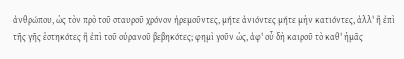ἀνθρώπου, ὡς τὸν πρὸ τοῦ σταυροῦ χρόνον ἠρεμοῦντες, μήτε ἀνιόντες μήτε μὴν κατιόντες, ἀλλ' ἢ ἐπὶ τῆς γῆς ἑστηκότες ἢ ἐπὶ τοῦ οὐρανοῦ βεβηκότες; φημὶ γοῦν ὡς, ἀφ' οὗ δὴ καιροῦ τὸ καθ' ἡμᾶς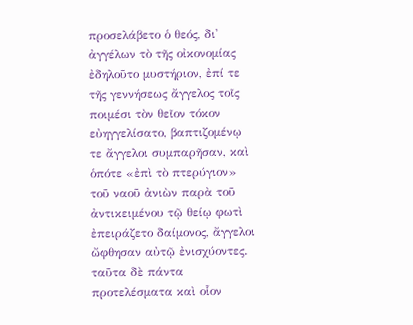προσελάβετο ὁ θεός, δι' ἀγγέλων τὸ τῆς οἰκονομίας ἐδηλοῦτο μυστήριον, ἐπί τε τῆς γεννήσεως ἄγγελος τοῖς ποιμέσι τὸν θεῖον τόκον εὐηγγελίσατο, βαπτιζομένῳ τε ἄγγελοι συμπαρῆσαν, καὶ ὁπότε «ἐπὶ τὸ πτερύγιον» τοῦ ναοῦ ἀνιὼν παρὰ τοῦ ἀντικειμένου τῷ θείῳ φωτὶ ἐπειράζετο δαίμονος, ἄγγελοι ὤφθησαν αὐτῷ ἐνισχύοντες. ταῦτα δὲ πάντα προτελέσματα καὶ οἷον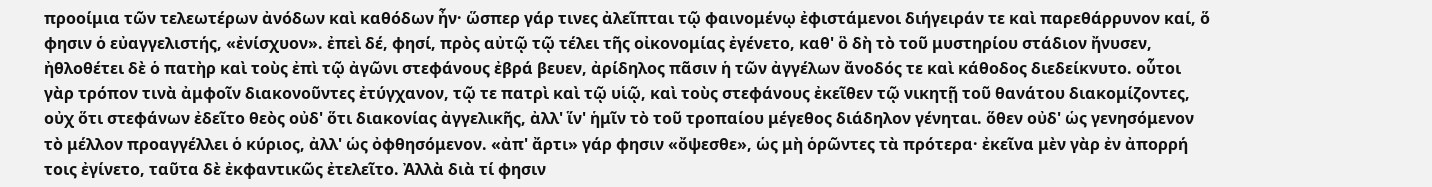προοίμια τῶν τελεωτέρων ἀνόδων καὶ καθόδων ἦν· ὥσπερ γάρ τινες ἀλεῖπται τῷ φαινομένῳ ἐφιστάμενοι διήγειράν τε καὶ παρεθάρρυνον καί, ὅ φησιν ὁ εὐαγγελιστής, «ἐνίσχυον». ἐπεὶ δέ, φησί, πρὸς αὐτῷ τῷ τέλει τῆς οἰκονομίας ἐγένετο, καθ' ὃ δὴ τὸ τοῦ μυστηρίου στάδιον ἤνυσεν, ἠθλοθέτει δὲ ὁ πατὴρ καὶ τοὺς ἐπὶ τῷ ἀγῶνι στεφάνους ἐβρά βευεν, ἀρίδηλος πᾶσιν ἡ τῶν ἀγγέλων ἄνοδός τε καὶ κάθοδος διεδείκνυτο. οὗτοι γὰρ τρόπον τινὰ ἀμφοῖν διακονοῦντες ἐτύγχανον, τῷ τε πατρὶ καὶ τῷ υἱῷ, καὶ τοὺς στεφάνους ἐκεῖθεν τῷ νικητῇ τοῦ θανάτου διακομίζοντες, οὐχ ὅτι στεφάνων ἐδεῖτο θεὸς οὐδ' ὅτι διακονίας ἀγγελικῆς, ἀλλ' ἵν' ἡμῖν τὸ τοῦ τροπαίου μέγεθος διάδηλον γένηται. ὅθεν οὐδ' ὡς γενησόμενον τὸ μέλλον προαγγέλλει ὁ κύριος, ἀλλ' ὡς ὀφθησόμενον. «ἀπ' ἄρτι» γάρ φησιν «ὄψεσθε», ὡς μὴ ὁρῶντες τὰ πρότερα· ἐκεῖνα μὲν γὰρ ἐν ἀπορρή τοις ἐγίνετο, ταῦτα δὲ ἐκφαντικῶς ἐτελεῖτο. Ἀλλὰ διὰ τί φησιν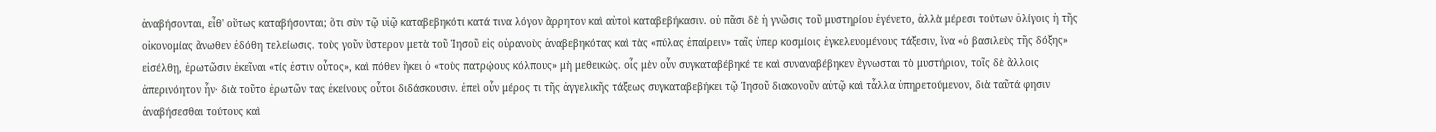ἀναβήσονται, εἶθ' οὕτως καταβήσονται; ὅτι σὺν τῷ υἱῷ καταβεβηκότι κατά τινα λόγον ἄρρητον καὶ αὐτοὶ καταβεβήκασιν. οὐ πᾶσι δὲ ἡ γνῶσις τοῦ μυστηρίου ἐγένετο, ἀλλὰ μέρεσι τούτων ὀλίγοις ἡ τῆς οἰκονομίας ἄνωθεν ἐδόθη τελείωσις. τοὺς γοῦν ὕστερον μετὰ τοῦ Ἰησοῦ εἰς οὐρανοὺς ἀναβεβηκότας καὶ τὰς «πύλας ἐπαίρειν» ταῖς ὑπερ κοσμίοις ἐγκελευομένους τάξεσιν, ἵνα «ὁ βασιλεὺς τῆς δόξης» εἰσέλθῃ, ἐρωτῶσιν ἐκεῖναι «τίς ἐστιν οὗτος», καὶ πόθεν ἥκει ὁ «τοὺς πατρῴους κόλπους» μὴ μεθεικώς. οἷς μὲν οὖν συγκαταβέβηκέ τε καὶ συναναβέβηκεν ἔγνωσται τὸ μυστήριον, τοῖς δὲ ἄλλοις ἀπερινόητον ἦν· διὰ τοῦτο ἐρωτῶν τας ἐκείνους οὗτοι διδάσκουσιν. ἐπεὶ οὖν μέρος τι τῆς ἀγγελικῆς τάξεως συγκαταβεβήκει τῷ Ἰησοῦ διακονοῦν αὐτῷ καὶ τἆλλα ὑπηρετούμενον, διὰ ταῦτά φησιν ἀναβήσεσθαι τούτους καὶ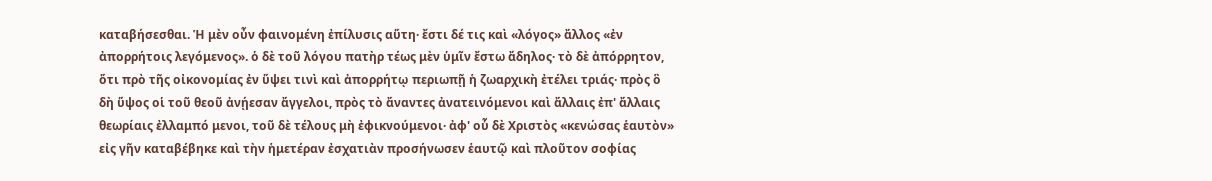καταβήσεσθαι. Ἡ μὲν οὖν φαινομένη ἐπίλυσις αὕτη· ἔστι δέ τις καὶ «λόγος» ἄλλος «ἐν ἀπορρήτοις λεγόμενος». ὁ δὲ τοῦ λόγου πατὴρ τέως μὲν ὑμῖν ἔστω ἄδηλος· τὸ δὲ ἀπόρρητον, ὅτι πρὸ τῆς οἰκονομίας ἐν ὕψει τινὶ καὶ ἀπορρήτῳ περιωπῇ ἡ ζωαρχικὴ ἐτέλει τριάς· πρὸς ὃ δὴ ὕψος οἱ τοῦ θεοῦ ἀνῄεσαν ἄγγελοι, πρὸς τὸ ἄναντες ἀνατεινόμενοι καὶ ἄλλαις ἐπ' ἄλλαις θεωρίαις ἐλλαμπό μενοι, τοῦ δὲ τέλους μὴ ἐφικνούμενοι· ἀφ' οὗ δὲ Χριστὸς «κενώσας ἑαυτὸν» εἰς γῆν καταβέβηκε καὶ τὴν ἡμετέραν ἐσχατιὰν προσήνωσεν ἑαυτῷ καὶ πλοῦτον σοφίας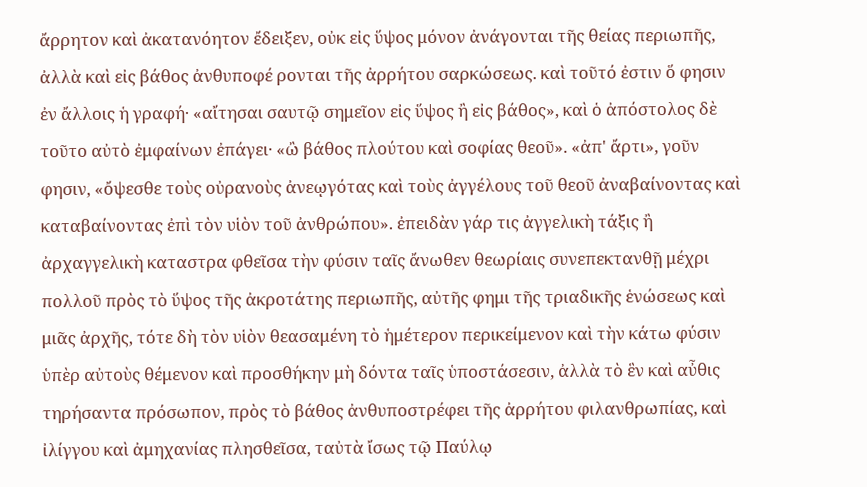ἄρρητον καὶ ἀκατανόητον ἔδειξεν, οὐκ εἰς ὕψος μόνον ἀνάγονται τῆς θείας περιωπῆς, ἀλλὰ καὶ εἰς βάθος ἀνθυποφέ ρονται τῆς ἀρρήτου σαρκώσεως. καὶ τοῦτό ἐστιν ὅ φησιν ἐν ἄλλοις ἡ γραφή· «αἴτησαι σαυτῷ σημεῖον εἰς ὕψος ἢ εἰς βάθος», καὶ ὁ ἀπόστολος δὲ τοῦτο αὐτὸ ἐμφαίνων ἐπάγει· «ὢ βάθος πλούτου καὶ σοφίας θεοῦ». «ἀπ' ἄρτι», γοῦν φησιν, «ὄψεσθε τοὺς οὐρανοὺς ἀνεῳγότας καὶ τοὺς ἀγγέλους τοῦ θεοῦ ἀναβαίνοντας καὶ καταβαίνοντας ἐπὶ τὸν υἱὸν τοῦ ἀνθρώπου». ἐπειδὰν γάρ τις ἀγγελικὴ τάξις ἢ ἀρχαγγελικὴ καταστρα φθεῖσα τὴν φύσιν ταῖς ἄνωθεν θεωρίαις συνεπεκτανθῇ μέχρι πολλοῦ πρὸς τὸ ὕψος τῆς ἀκροτάτης περιωπῆς, αὐτῆς φημι τῆς τριαδικῆς ἑνώσεως καὶ μιᾶς ἀρχῆς, τότε δὴ τὸν υἱὸν θεασαμένη τὸ ἡμέτερον περικείμενον καὶ τὴν κάτω φύσιν ὑπὲρ αὐτοὺς θέμενον καὶ προσθήκην μὴ δόντα ταῖς ὑποστάσεσιν, ἀλλὰ τὸ ἓν καὶ αὖθις τηρήσαντα πρόσωπον, πρὸς τὸ βάθος ἀνθυποστρέφει τῆς ἀρρήτου φιλανθρωπίας, καὶ ἰλίγγου καὶ ἀμηχανίας πλησθεῖσα, ταὐτὰ ἴσως τῷ Παύλῳ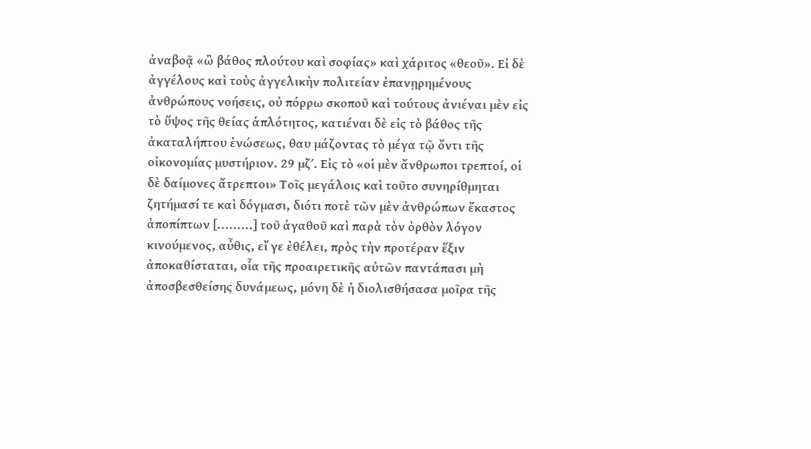ἀναβοᾷ «ὢ βάθος πλούτου καὶ σοφίας» καὶ χάριτος «θεοῦ». Εἰ δὲ ἀγγέλους καὶ τοὺς ἀγγελικὴν πολιτείαν ἐπανῃρημένους ἀνθρώπους νοήσεις, οὐ πόρρω σκοποῦ καὶ τούτους ἀνιέναι μὲν εἰς τὸ ὕψος τῆς θείας ἁπλότητος, κατιέναι δὲ εἰς τὸ βάθος τῆς ἀκαταλήπτου ἑνώσεως, θαυ μάζοντας τὸ μέγα τῷ ὄντι τῆς οἰκονομίας μυστήριον. 29 μζʹ. Εἰς τὸ «οἱ μὲν ἄνθρωποι τρεπτοί, οἱ δὲ δαίμονες ἄτρεπτοι» Τοῖς μεγάλοις καὶ τοῦτο συνηρίθμηται ζητήμασί τε καὶ δόγμασι, διότι ποτὲ τῶν μὲν ἀνθρώπων ἕκαστος ἀποπίπτων [.........] τοῦ ἀγαθοῦ καὶ παρὰ τὸν ὀρθὸν λόγον κινούμενος, αὖθις, εἴ γε ἐθέλει, πρὸς τὴν προτέραν ἕξιν ἀποκαθίσταται, οἷα τῆς προαιρετικῆς αὐτῶν παντάπασι μὴ ἀποσβεσθείσης δυνάμεως, μόνη δὲ ἡ διολισθήσασα μοῖρα τῆς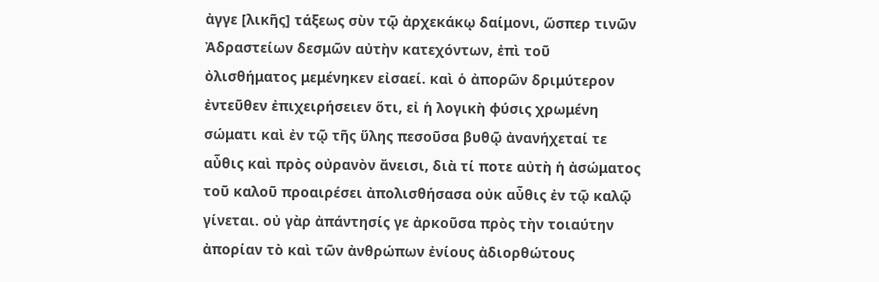ἀγγε [λικῆς] τάξεως σὺν τῷ ἀρχεκάκῳ δαίμονι, ὥσπερ τινῶν Ἀδραστείων δεσμῶν αὐτὴν κατεχόντων, ἐπὶ τοῦ ὀλισθήματος μεμένηκεν εἰσαεί. καὶ ὁ ἀπορῶν δριμύτερον ἐντεῦθεν ἐπιχειρήσειεν ὅτι, εἰ ἡ λογικὴ φύσις χρωμένη σώματι καὶ ἐν τῷ τῆς ὕλης πεσοῦσα βυθῷ ἀνανήχεταί τε αὖθις καὶ πρὸς οὐρανὸν ἄνεισι, διὰ τί ποτε αὐτὴ ἡ ἀσώματος τοῦ καλοῦ προαιρέσει ἀπολισθήσασα οὐκ αὖθις ἐν τῷ καλῷ γίνεται. οὐ γὰρ ἀπάντησίς γε ἀρκοῦσα πρὸς τὴν τοιαύτην ἀπορίαν τὸ καὶ τῶν ἀνθρώπων ἐνίους ἀδιορθώτους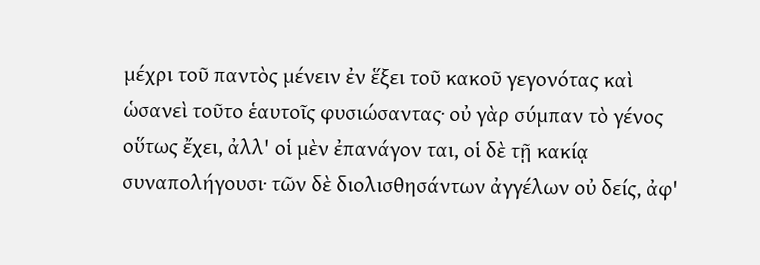μέχρι τοῦ παντὸς μένειν ἐν ἕξει τοῦ κακοῦ γεγονότας καὶ ὡσανεὶ τοῦτο ἑαυτοῖς φυσιώσαντας· οὐ γὰρ σύμπαν τὸ γένος οὕτως ἔχει, ἀλλ' οἱ μὲν ἐπανάγον ται, οἱ δὲ τῇ κακίᾳ συναπολήγουσι· τῶν δὲ διολισθησάντων ἀγγέλων οὐ δείς, ἀφ'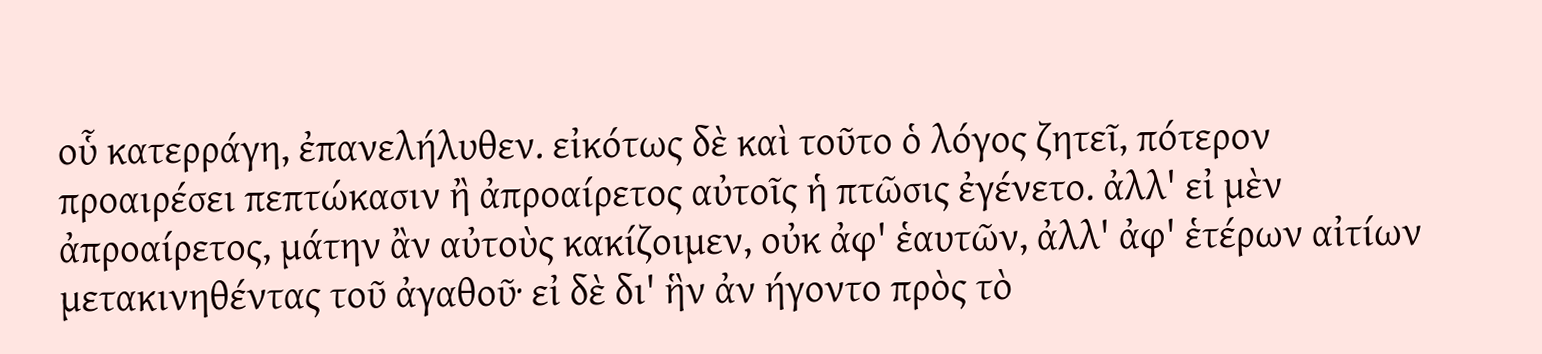οὗ κατερράγη, ἐπανελήλυθεν. εἰκότως δὲ καὶ τοῦτο ὁ λόγος ζητεῖ, πότερον προαιρέσει πεπτώκασιν ἢ ἀπροαίρετος αὐτοῖς ἡ πτῶσις ἐγένετο. ἀλλ' εἰ μὲν ἀπροαίρετος, μάτην ἂν αὐτοὺς κακίζοιμεν, οὐκ ἀφ' ἑαυτῶν, ἀλλ' ἀφ' ἑτέρων αἰτίων μετακινηθέντας τοῦ ἀγαθοῦ· εἰ δὲ δι' ἣν ἀν ήγοντο πρὸς τὸ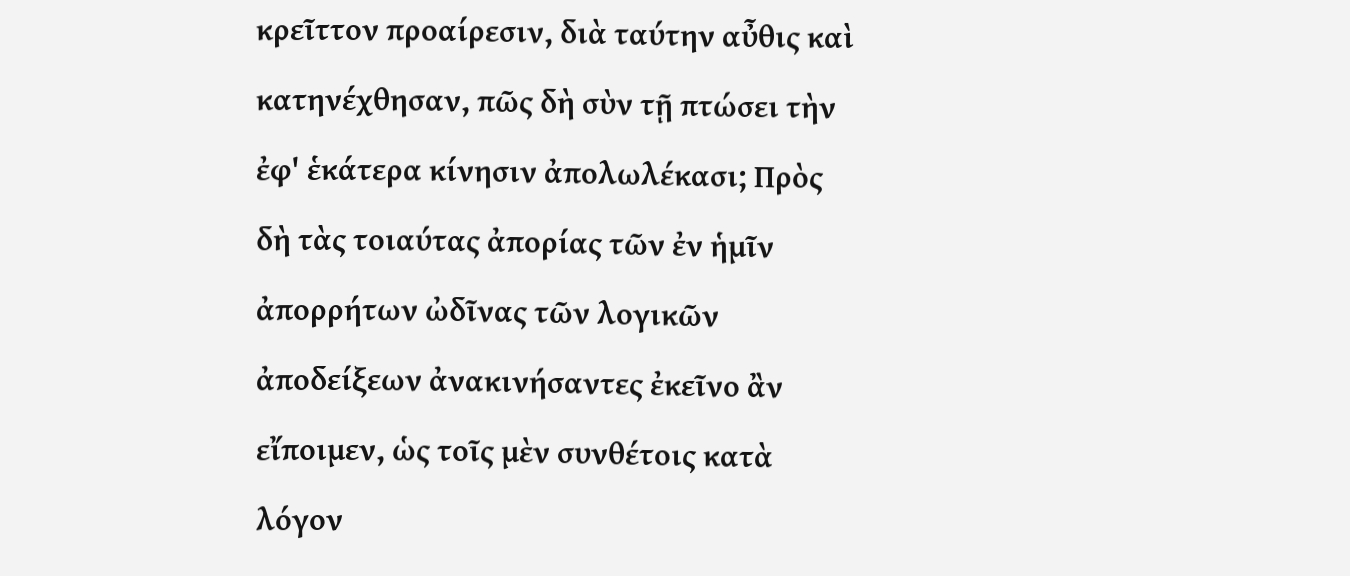κρεῖττον προαίρεσιν, διὰ ταύτην αὖθις καὶ κατηνέχθησαν, πῶς δὴ σὺν τῇ πτώσει τὴν ἐφ' ἑκάτερα κίνησιν ἀπολωλέκασι; Πρὸς δὴ τὰς τοιαύτας ἀπορίας τῶν ἐν ἡμῖν ἀπορρήτων ὠδῖνας τῶν λογικῶν ἀποδείξεων ἀνακινήσαντες ἐκεῖνο ἂν εἴποιμεν, ὡς τοῖς μὲν συνθέτοις κατὰ λόγον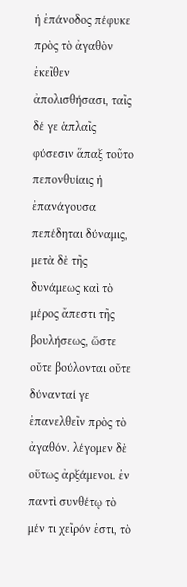ἡ ἐπάνοδος πέφυκε πρὸς τὸ ἀγαθὸν ἐκεῖθεν ἀπολισθήσασι, ταῖς δέ γε ἁπλαῖς φύσεσιν ἅπαξ τοῦτο πεπονθυίαις ἡ ἐπανάγουσα πεπέδηται δύναμις, μετὰ δὲ τῆς δυνάμεως καὶ τὸ μέρος ἄπεστι τῆς βουλήσεως, ὥστε οὔτε βούλονται οὔτε δύνανταί γε ἐπανελθεῖν πρὸς τὸ ἀγαθόν. λέγομεν δὲ οὕτως ἀρξάμενοι. ἐν παντὶ συνθέτῳ τὸ μέν τι χεῖρόν ἐστι, τὸ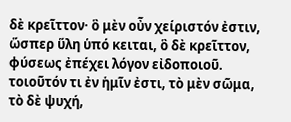δὲ κρεῖττον· ὃ μὲν οὖν χείριστόν ἐστιν, ὥσπερ ὕλη ὑπό κειται, ὃ δὲ κρεῖττον, φύσεως ἐπέχει λόγον εἰδοποιοῦ. τοιοῦτόν τι ἐν ἡμῖν ἐστι, τὸ μὲν σῶμα, τὸ δὲ ψυχή,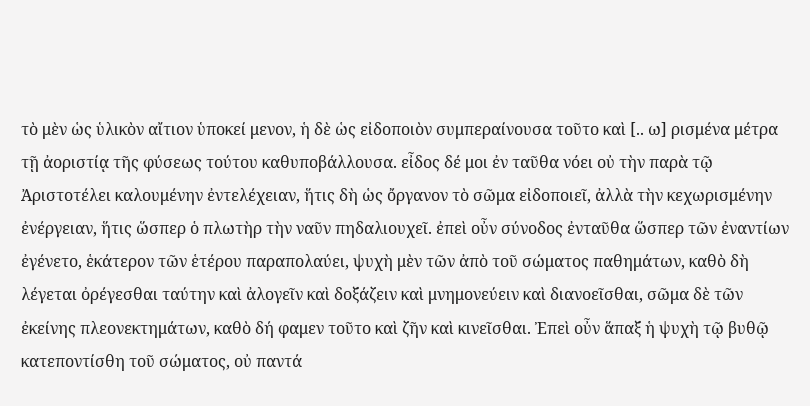τὸ μὲν ὡς ὑλικὸν αἴτιον ὑποκεί μενον, ἡ δὲ ὡς εἰδοποιὸν συμπεραίνουσα τοῦτο καὶ [.. ω] ρισμένα μέτρα τῇ ἀοριστίᾳ τῆς φύσεως τούτου καθυποβάλλουσα. εἶδος δέ μοι ἐν ταῦθα νόει οὐ τὴν παρὰ τῷ Ἀριστοτέλει καλουμένην ἐντελέχειαν, ἥτις δὴ ὡς ὄργανον τὸ σῶμα εἰδοποιεῖ, ἀλλὰ τὴν κεχωρισμένην ἐνέργειαν, ἥτις ὥσπερ ὁ πλωτὴρ τὴν ναῦν πηδαλιουχεῖ. ἐπεὶ οὖν σύνοδος ἐνταῦθα ὥσπερ τῶν ἐναντίων ἐγένετο, ἑκάτερον τῶν ἑτέρου παραπολαύει, ψυχὴ μὲν τῶν ἀπὸ τοῦ σώματος παθημάτων, καθὸ δὴ λέγεται ὀρέγεσθαι ταύτην καὶ ἀλογεῖν καὶ δοξάζειν καὶ μνημονεύειν καὶ διανοεῖσθαι, σῶμα δὲ τῶν ἐκείνης πλεονεκτημάτων, καθὸ δή φαμεν τοῦτο καὶ ζῆν καὶ κινεῖσθαι. Ἐπεὶ οὖν ἅπαξ ἡ ψυχὴ τῷ βυθῷ κατεποντίσθη τοῦ σώματος, οὐ παντά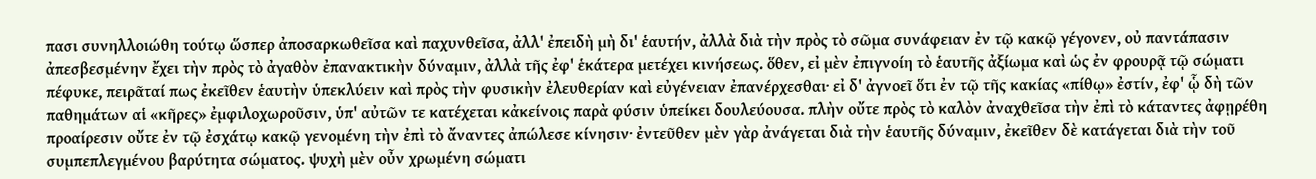πασι συνηλλοιώθη τούτῳ ὥσπερ ἀποσαρκωθεῖσα καὶ παχυνθεῖσα, ἀλλ' ἐπειδὴ μὴ δι' ἑαυτήν, ἀλλὰ διὰ τὴν πρὸς τὸ σῶμα συνάφειαν ἐν τῷ κακῷ γέγονεν, οὐ παντάπασιν ἀπεσβεσμένην ἔχει τὴν πρὸς τὸ ἀγαθὸν ἐπανακτικὴν δύναμιν, ἀλλὰ τῆς ἐφ' ἑκάτερα μετέχει κινήσεως. ὅθεν, εἰ μὲν ἐπιγνοίη τὸ ἑαυτῆς ἀξίωμα καὶ ὡς ἐν φρουρᾷ τῷ σώματι πέφυκε, πειρᾶταί πως ἐκεῖθεν ἑαυτὴν ὑπεκλύειν καὶ πρὸς τὴν φυσικὴν ἐλευθερίαν καὶ εὐγένειαν ἐπανέρχεσθαι· εἰ δ' ἀγνοεῖ ὅτι ἐν τῷ τῆς κακίας «πίθῳ» ἐστίν, ἐφ' ᾧ δὴ τῶν παθημάτων αἱ «κῆρες» ἐμφιλοχωροῦσιν, ὑπ' αὐτῶν τε κατέχεται κἀκείνοις παρὰ φύσιν ὑπείκει δουλεύουσα. πλὴν οὔτε πρὸς τὸ καλὸν ἀναχθεῖσα τὴν ἐπὶ τὸ κάταντες ἀφῃρέθη προαίρεσιν οὔτε ἐν τῷ ἐσχάτῳ κακῷ γενομένη τὴν ἐπὶ τὸ ἄναντες ἀπώλεσε κίνησιν· ἐντεῦθεν μὲν γὰρ ἀνάγεται διὰ τὴν ἑαυτῆς δύναμιν, ἐκεῖθεν δὲ κατάγεται διὰ τὴν τοῦ συμπεπλεγμένου βαρύτητα σώματος. ψυχὴ μὲν οὖν χρωμένη σώματι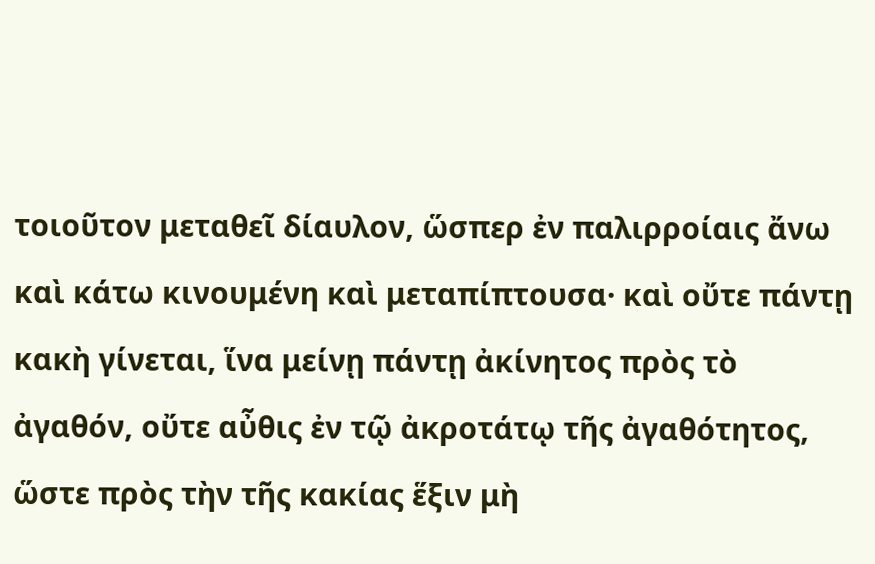τοιοῦτον μεταθεῖ δίαυλον, ὥσπερ ἐν παλιρροίαις ἄνω καὶ κάτω κινουμένη καὶ μεταπίπτουσα· καὶ οὔτε πάντῃ κακὴ γίνεται, ἵνα μείνῃ πάντῃ ἀκίνητος πρὸς τὸ ἀγαθόν, οὔτε αὖθις ἐν τῷ ἀκροτάτῳ τῆς ἀγαθότητος, ὥστε πρὸς τὴν τῆς κακίας ἕξιν μὴ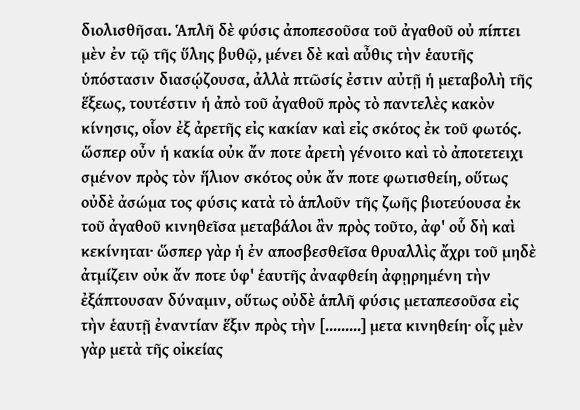διολισθῆσαι. Ἁπλῆ δὲ φύσις ἀποπεσοῦσα τοῦ ἀγαθοῦ οὐ πίπτει μὲν ἐν τῷ τῆς ὕλης βυθῷ, μένει δὲ καὶ αὖθις τὴν ἑαυτῆς ὑπόστασιν διασῴζουσα, ἀλλὰ πτῶσίς ἐστιν αὐτῇ ἡ μεταβολὴ τῆς ἕξεως, τουτέστιν ἡ ἀπὸ τοῦ ἀγαθοῦ πρὸς τὸ παντελὲς κακὸν κίνησις, οἷον ἐξ ἀρετῆς εἰς κακίαν καὶ εἰς σκότος ἐκ τοῦ φωτός. ὥσπερ οὖν ἡ κακία οὐκ ἄν ποτε ἀρετὴ γένοιτο καὶ τὸ ἀποτετειχι σμένον πρὸς τὸν ἥλιον σκότος οὐκ ἄν ποτε φωτισθείη, οὕτως οὐδὲ ἀσώμα τος φύσις κατὰ τὸ ἁπλοῦν τῆς ζωῆς βιοτεύουσα ἐκ τοῦ ἀγαθοῦ κινηθεῖσα μεταβάλοι ἂν πρὸς τοῦτο, ἀφ' οὗ δὴ καὶ κεκίνηται· ὥσπερ γὰρ ἡ ἐν αποσβεσθεῖσα θρυαλλὶς ἄχρι τοῦ μηδὲ ἀτμίζειν οὐκ ἄν ποτε ὑφ' ἑαυτῆς ἀναφθείη ἀφῃρημένη τὴν ἐξάπτουσαν δύναμιν, οὕτως οὐδὲ ἁπλῆ φύσις μεταπεσοῦσα εἰς τὴν ἑαυτῇ ἐναντίαν ἕξιν πρὸς τὴν [.........] μετα κινηθείη· οἷς μὲν γὰρ μετὰ τῆς οἰκείας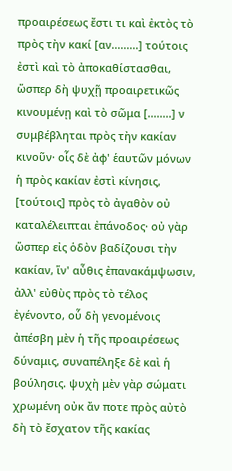προαιρέσεως ἔστι τι καὶ ἐκτὸς τὸ πρὸς τὴν κακί [αν.........] τούτοις ἐστὶ καὶ τὸ ἀποκαθίστασθαι, ὥσπερ δὴ ψυχῇ προαιρετικῶς κινουμένῃ καὶ τὸ σῶμα [........] ν συμβέβληται πρὸς τὴν κακίαν κινοῦν· οἷς δὲ ἀφ' ἑαυτῶν μόνων ἡ πρὸς κακίαν ἐστὶ κίνησις, [τούτοις] πρὸς τὸ ἀγαθὸν οὐ καταλέλειπται ἐπάνοδος· οὐ γὰρ ὥσπερ εἰς ὁδὸν βαδίζουσι τὴν κακίαν, ἵν' αὖθις ἐπανακάμψωσιν, ἀλλ' εὐθὺς πρὸς τὸ τέλος ἐγένοντο, οὗ δὴ γενομένοις ἀπέσβη μὲν ἡ τῆς προαιρέσεως δύναμις, συναπέληξε δὲ καὶ ἡ βούλησις. ψυχὴ μὲν γὰρ σώματι χρωμένη οὐκ ἄν ποτε πρὸς αὐτὸ δὴ τὸ ἔσχατον τῆς κακίας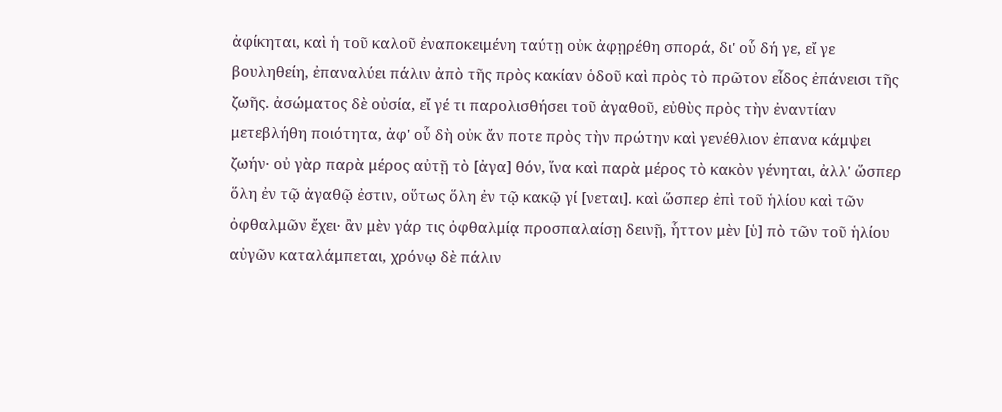ἀφίκηται, καὶ ἡ τοῦ καλοῦ ἐναποκειμένη ταύτῃ οὐκ ἀφῃρέθη σπορά, δι' οὗ δή γε, εἴ γε βουληθείη, ἐπαναλύει πάλιν ἀπὸ τῆς πρὸς κακίαν ὁδοῦ καὶ πρὸς τὸ πρῶτον εἶδος ἐπάνεισι τῆς ζωῆς. ἀσώματος δὲ οὐσία, εἴ γέ τι παρολισθήσει τοῦ ἀγαθοῦ, εὐθὺς πρὸς τὴν ἐναντίαν μετεβλήθη ποιότητα, ἀφ' οὗ δὴ οὐκ ἄν ποτε πρὸς τὴν πρώτην καὶ γενέθλιον ἐπανα κάμψει ζωήν· οὐ γὰρ παρὰ μέρος αὐτῇ τὸ [ἀγα] θόν, ἵνα καὶ παρὰ μέρος τὸ κακὸν γένηται, ἀλλ' ὥσπερ ὅλη ἐν τῷ ἀγαθῷ ἐστιν, οὕτως ὅλη ἐν τῷ κακῷ γί [νεται]. καὶ ὥσπερ ἐπὶ τοῦ ἡλίου καὶ τῶν ὀφθαλμῶν ἔχει· ἂν μὲν γάρ τις ὀφθαλμίᾳ προσπαλαίσῃ δεινῇ, ἧττον μὲν [ὑ] πὸ τῶν τοῦ ἡλίου αὐγῶν καταλάμπεται, χρόνῳ δὲ πάλιν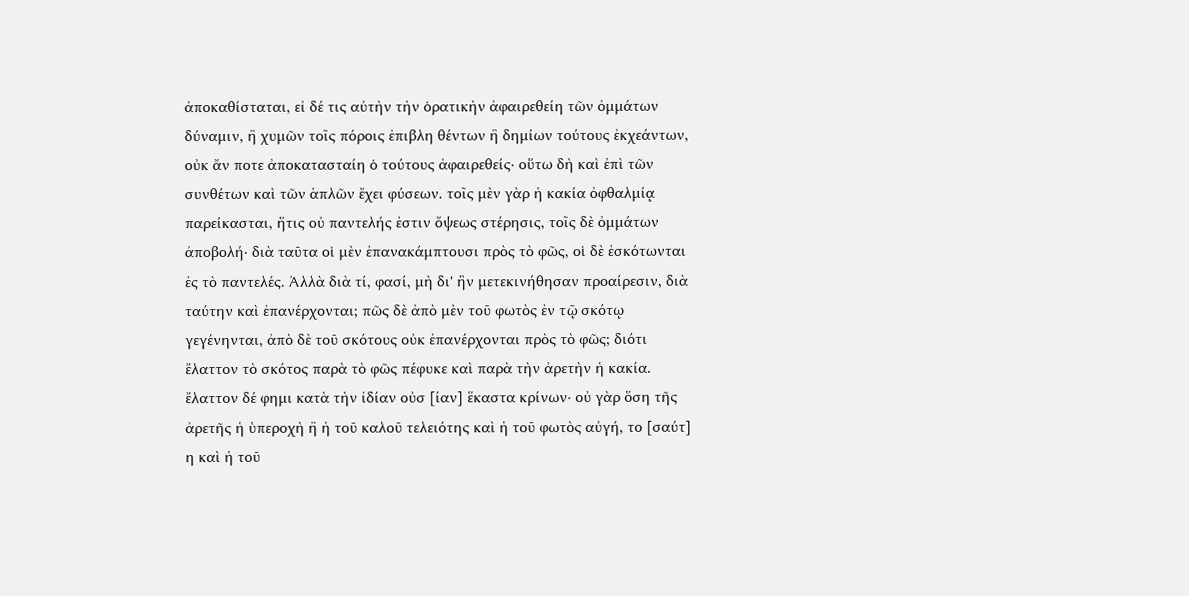ἀποκαθίσταται, εἰ δέ τις αὐτὴν τὴν ὁρατικὴν ἀφαιρεθείη τῶν ὀμμάτων δύναμιν, ἢ χυμῶν τοῖς πόροις ἐπιβλη θέντων ἢ δημίων τούτους ἐκχεάντων, οὐκ ἄν ποτε ἀποκατασταίη ὁ τούτους ἀφαιρεθείς· οὕτω δὴ καὶ ἐπὶ τῶν συνθέτων καὶ τῶν ἁπλῶν ἔχει φύσεων. τοῖς μὲν γὰρ ἡ κακία ὀφθαλμίᾳ παρείκασται, ἥτις οὐ παντελής ἐστιν ὄψεως στέρησις, τοῖς δὲ ὀμμάτων ἀποβολή· διὰ ταῦτα οἱ μὲν ἐπανακάμπτουσι πρὸς τὸ φῶς, οἱ δὲ ἐσκότωνται ἐς τὸ παντελές. Ἀλλὰ διὰ τί, φασί, μὴ δι' ἣν μετεκινήθησαν προαίρεσιν, διὰ ταύτην καὶ ἐπανέρχονται; πῶς δὲ ἀπὸ μὲν τοῦ φωτὸς ἐν τῷ σκότῳ γεγένηνται, ἀπὸ δὲ τοῦ σκότους οὐκ ἐπανέρχονται πρὸς τὸ φῶς; διότι ἔλαττον τὸ σκότος παρὰ τὸ φῶς πέφυκε καὶ παρὰ τὴν ἀρετὴν ἡ κακία. ἔλαττον δέ φημι κατὰ τὴν ἰδίαν οὐσ [ίαν] ἕκαστα κρίνων· οὐ γὰρ ὅση τῆς ἀρετῆς ἡ ὑπεροχὴ ἢ ἡ τοῦ καλοῦ τελειότης καὶ ἡ τοῦ φωτὸς αὐγή, το [σαύτ] η καὶ ἡ τοῦ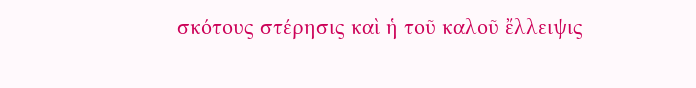σκότους στέρησις καὶ ἡ τοῦ καλοῦ ἔλλειψις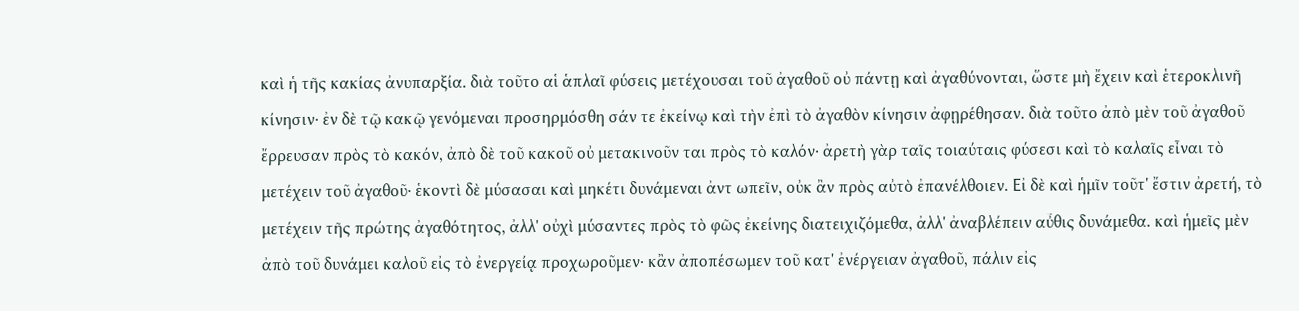καὶ ἡ τῆς κακίας ἀνυπαρξία. διὰ τοῦτο αἱ ἁπλαῖ φύσεις μετέχουσαι τοῦ ἀγαθοῦ οὐ πάντῃ καὶ ἀγαθύνονται, ὥστε μὴ ἔχειν καὶ ἑτεροκλινῆ κίνησιν· ἐν δὲ τῷ κακῷ γενόμεναι προσηρμόσθη σάν τε ἐκείνῳ καὶ τὴν ἐπὶ τὸ ἀγαθὸν κίνησιν ἀφῃρέθησαν. διὰ τοῦτο ἀπὸ μὲν τοῦ ἀγαθοῦ ἔρρευσαν πρὸς τὸ κακόν, ἀπὸ δὲ τοῦ κακοῦ οὐ μετακινοῦν ται πρὸς τὸ καλόν· ἀρετὴ γὰρ ταῖς τοιαύταις φύσεσι καὶ τὸ καλαῖς εἶναι τὸ μετέχειν τοῦ ἀγαθοῦ· ἑκοντὶ δὲ μύσασαι καὶ μηκέτι δυνάμεναι ἀντ ωπεῖν, οὐκ ἂν πρὸς αὐτὸ ἐπανέλθοιεν. Εἰ δὲ καὶ ἡμῖν τοῦτ' ἔστιν ἀρετή, τὸ μετέχειν τῆς πρώτης ἀγαθότητος, ἀλλ' οὐχὶ μύσαντες πρὸς τὸ φῶς ἐκείνης διατειχιζόμεθα, ἀλλ' ἀναβλέπειν αὖθις δυνάμεθα. καὶ ἡμεῖς μὲν ἀπὸ τοῦ δυνάμει καλοῦ εἰς τὸ ἐνεργείᾳ προχωροῦμεν· κἂν ἀποπέσωμεν τοῦ κατ' ἐνέργειαν ἀγαθοῦ, πάλιν εἰς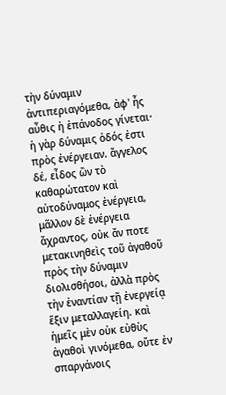τὴν δύναμιν ἀντιπεριαγόμεθα, ἀφ' ἧς αὖθις ἡ ἐπάνοδος γίνεται· ἡ γὰρ δύναμις ὁδός ἐστι πρὸς ἐνέργειαν. ἄγγελος δέ, εἶδος ὢν τὸ καθαρώτατον καὶ αὐτοδύναμος ἐνέργεια, μᾶλλον δὲ ἐνέργεια ἄχραντος, οὐκ ἄν ποτε μετακινηθεὶς τοῦ ἀγαθοῦ πρὸς τὴν δύναμιν διολισθήσοι, ἀλλὰ πρὸς τὴν ἐναντίαν τῇ ἐνεργείᾳ ἕξιν μεταλλαγείη. καὶ ἡμεῖς μὲν οὐκ εὐθὺς ἀγαθοὶ γινόμεθα, οὔτε ἐν σπαργάνοις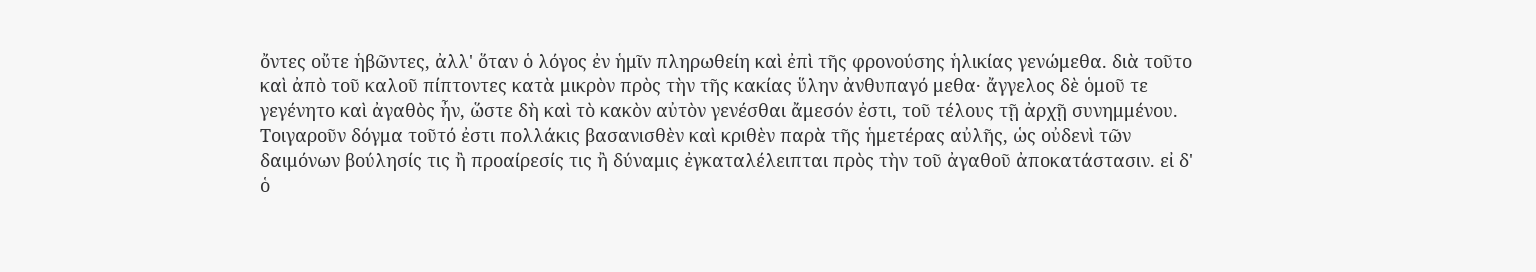ὄντες οὔτε ἡβῶντες, ἀλλ' ὅταν ὁ λόγος ἐν ἡμῖν πληρωθείη καὶ ἐπὶ τῆς φρονούσης ἡλικίας γενώμεθα. διὰ τοῦτο καὶ ἀπὸ τοῦ καλοῦ πίπτοντες κατὰ μικρὸν πρὸς τὴν τῆς κακίας ὕλην ἀνθυπαγό μεθα· ἄγγελος δὲ ὁμοῦ τε γεγένητο καὶ ἀγαθὸς ἦν, ὥστε δὴ καὶ τὸ κακὸν αὐτὸν γενέσθαι ἄμεσόν ἐστι, τοῦ τέλους τῇ ἀρχῇ συνημμένου. Τοιγαροῦν δόγμα τοῦτό ἐστι πολλάκις βασανισθὲν καὶ κριθὲν παρὰ τῆς ἡμετέρας αὐλῆς, ὡς οὐδενὶ τῶν δαιμόνων βούλησίς τις ἢ προαίρεσίς τις ἢ δύναμις ἐγκαταλέλειπται πρὸς τὴν τοῦ ἀγαθοῦ ἀποκατάστασιν. εἰ δ' ὁ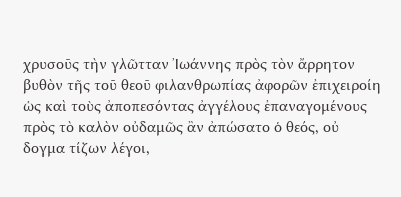χρυσοῦς τὴν γλῶτταν Ἰωάννης πρὸς τὸν ἄρρητον βυθὸν τῆς τοῦ θεοῦ φιλανθρωπίας ἀφορῶν ἐπιχειροίη ὡς καὶ τοὺς ἀποπεσόντας ἀγγέλους ἐπαναγομένους πρὸς τὸ καλὸν οὐδαμῶς ἂν ἀπώσατο ὁ θεός, οὐ δογμα τίζων λέγοι,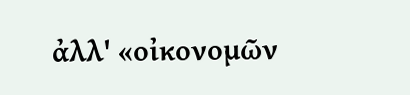ἀλλ' «οἰκονομῶν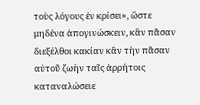τοὺς λόγους ἐν κρίσει», ὥστε μηδένα ἀπογινώσκειν, κἂν πᾶσαν διεξέλθοι κακίαν κἂν τὴν πᾶσαν αὐτοῦ ζωὴν ταῖς ἀρρήτοις καταναλώσειε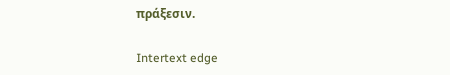πράξεσιν.

Intertext edge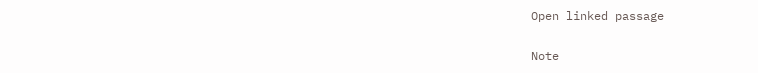Open linked passage

Note